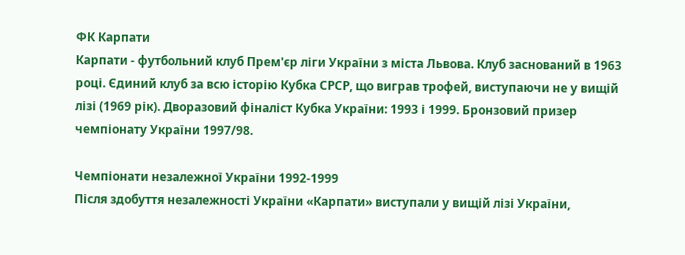ФК Карпати
Карпати - футбольний клуб Прем'єр ліги України з міста Львова. Клуб заснований в 1963 році. Єдиний клуб за всю історію Кубка СРСР, що виграв трофей, виступаючи не у вищій лізі (1969 рік). Дворазовий фіналіст Кубка України: 1993 і 1999. Бронзовий призер чемпіонату України 1997/98.

Чемпіонати незалежної України 1992-1999
Після здобуття незалежності України «Карпати» виступали у вищій лізі України,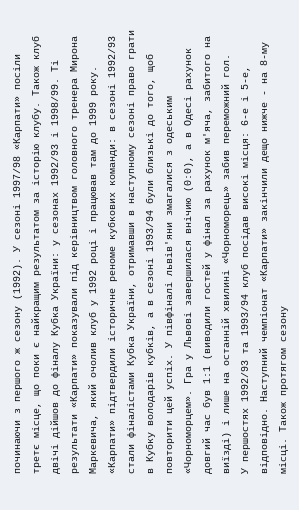починаючи з першого ж сезону (1992). У сезоні 1997/98 «Карпати» посіли третє місце, що поки є найкращим результатом за історію клубу. Також клуб двічі дійшов до фіналу Кубка України: у сезонах 1992/93 і 1998/99. Ті результати «Карпати» показували під керівництвом головного тренера Мирона Маркевича, який очолив клуб у 1992 році і працював там до 1999 року.
«Карпати» підтвердили історичне реноме кубкових команди: в сезоні 1992/93 стали фіналістами Кубка України, отримавши в наступному сезоні право грати в Кубку володарів кубків, а в сезоні 1993/94 були близькі до того, щоб повторити цей успіх. У півфіналі львів'яни змагалися з одеським «Чорноморцем». Гра у Львові завершилася внічию (0:0), а в Одесі рахунок довгий час був 1:1 (виводили гостей у фінал за рахунок м'яча, забитого на виїзді) і лише на останній хвилині «Чорноморець» забив переможний гол.
У першостях 1992/93 та 1993/94 клуб посідав високі місця: 6-е і 5-е, відповідно. Наступний чемпіонат «Карпати» закінчили дещо нижче - на 8-му місці. Також протягом сезону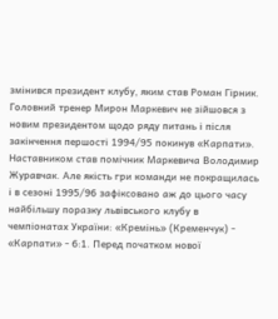змінився президент клубу, яким став Роман Гірник. Головний тренер Мирон Маркевич не зійшовся з новим президентом щодо ряду питань і після закінчення першості 1994/95 покинув «Карпати».
Наставником став помічник Маркевича Володимир Журавчак. Але якість гри команди не покращилась і в сезоні 1995/96 зафіксовано аж до цього часу найбільшу поразку львівського клубу в чемпіонатах України: «Кремінь» (Кременчук) - «Карпати» - 6:1. Перед початком нової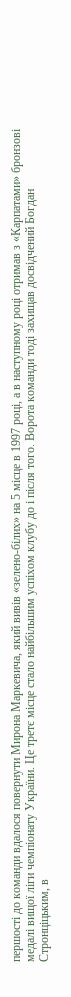першості до команди вдалося повернути Мирона Маркевича, який вивів «зелено-білих» на 5 місце в 1997 році, а в наступному році отримав з «Карпатами» бронзові медалі вищої ліги чемпіонату України. Це третє місце стало найбільшим успіхом клубу до і після того. Ворота команди тоді захищав досвідчений Богдан Стронціцьким, в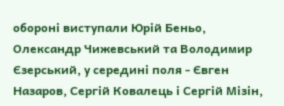обороні виступали Юрій Беньо, Олександр Чижевський та Володимир Єзерський, у середині поля - Євген Назаров, Сергій Ковалець і Сергій Мізін,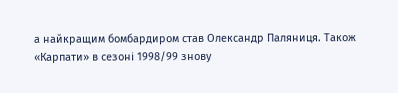а найкращим бомбардиром став Олександр Паляниця. Також «Карпати» в сезоні 1998/99 знову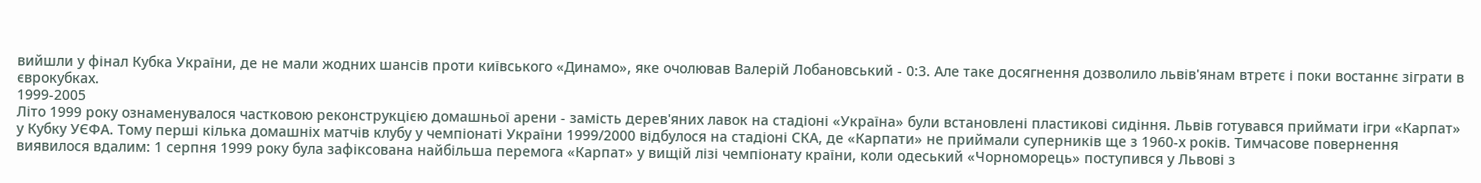вийшли у фінал Кубка України, де не мали жодних шансів проти київського «Динамо», яке очолював Валерій Лобановський - 0:3. Але таке досягнення дозволило львів'янам втретє і поки востаннє зіграти в єврокубках.
1999-2005
Літо 1999 року ознаменувалося частковою реконструкцією домашньої арени - замість дерев'яних лавок на стадіоні «Україна» були встановлені пластикові сидіння. Львів готувався приймати ігри «Карпат» у Кубку УЄФА. Тому перші кілька домашніх матчів клубу у чемпіонаті України 1999/2000 відбулося на стадіоні СКА, де «Карпати» не приймали суперників ще з 1960-х років. Тимчасове повернення виявилося вдалим: 1 серпня 1999 року була зафіксована найбільша перемога «Карпат» у вищій лізі чемпіонату країни, коли одеський «Чорноморець» поступився у Львові з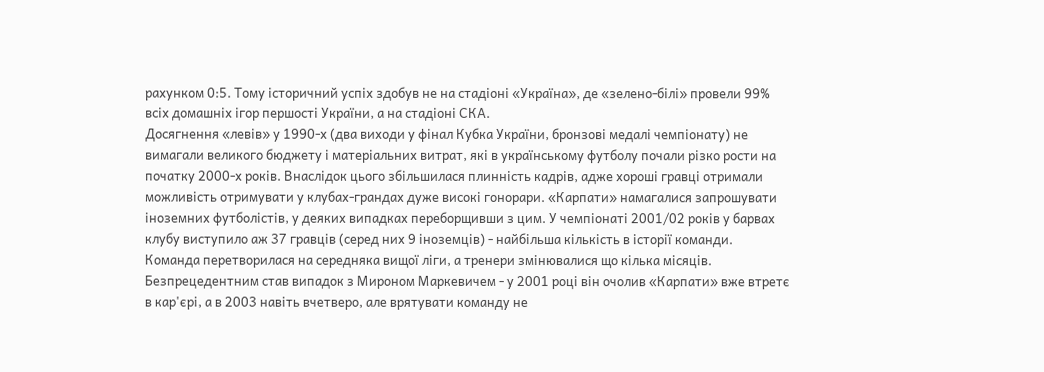рахунком 0:5. Тому історичний успіх здобув не на стадіоні «Україна», де «зелено-білі» провели 99% всіх домашніх ігор першості України, а на стадіоні СКА.
Досягнення «левів» у 1990-х (два виходи у фінал Кубка України, бронзові медалі чемпіонату) не вимагали великого бюджету і матеріальних витрат, які в українському футболу почали різко рости на початку 2000-х років. Внаслідок цього збільшилася плинність кадрів, адже хороші гравці отримали можливість отримувати у клубах-грандах дуже високі гонорари. «Карпати» намагалися запрошувати іноземних футболістів, у деяких випадках переборщивши з цим. У чемпіонаті 2001/02 років у барвах клубу виступило аж 37 гравців (серед них 9 іноземців) - найбільша кількість в історії команди. Команда перетворилася на середняка вищої ліги, а тренери змінювалися що кілька місяців. Безпрецедентним став випадок з Мироном Маркевичем - у 2001 році він очолив «Карпати» вже втретє в кар'єрі, а в 2003 навіть вчетверо, але врятувати команду не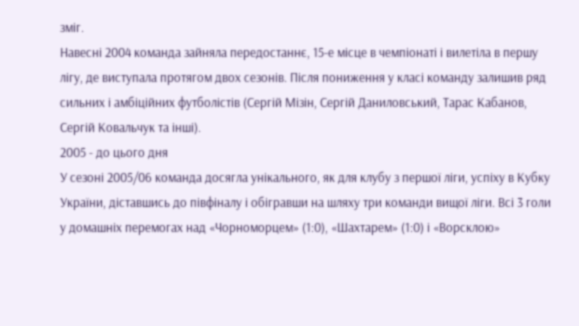зміг.
Навесні 2004 команда зайняла передостаннє, 15-е місце в чемпіонаті і вилетіла в першу лігу, де виступала протягом двох сезонів. Після пониження у класі команду залишив ряд сильних і амбіційних футболістів (Сергій Мізін, Сергій Даниловський, Тарас Кабанов, Сергій Ковальчук та інші).
2005 - до цього дня
У сезоні 2005/06 команда досягла унікального, як для клубу з першої ліги, успіху в Кубку України, діставшись до півфіналу і обігравши на шляху три команди вищої ліги. Всі 3 голи у домашніх перемогах над «Чорноморцем» (1:0), «Шахтарем» (1:0) і «Ворсклою»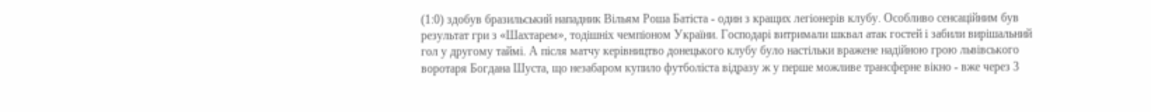(1:0) здобув бразильський нападник Вільям Роша Батіста - один з кращих легіонерів клубу. Особливо сенсаційним був результат гри з «Шахтарем», тодішніх чемпіоном України. Господарі витримали шквал атак гостей і забили вирішальний гол у другому таймі. А після матчу керівництво донецького клубу було настільки вражене надійною грою львівського воротаря Богдана Шуста, що незабаром купило футболіста відразу ж у перше можливе трансферне вікно - вже через 3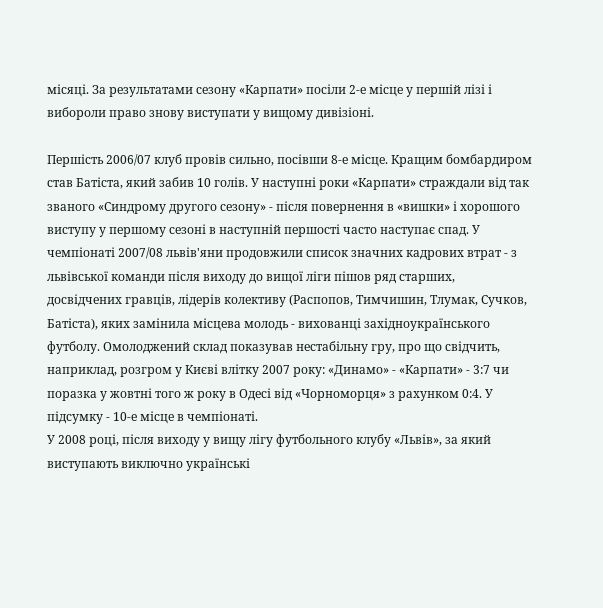місяці. За результатами сезону «Карпати» посіли 2-е місце у першій лізі і вибороли право знову виступати у вищому дивізіоні.

Першість 2006/07 клуб провів сильно, посівши 8-е місце. Кращим бомбардиром став Батіста, який забив 10 голів. У наступні роки «Карпати» страждали від так званого «Синдрому другого сезону» - після повернення в «вишки» і хорошого виступу у першому сезоні в наступній першості часто наступає спад. У чемпіонаті 2007/08 львів'яни продовжили список значних кадрових втрат - з львівської команди після виходу до вищої ліги пішов ряд старших, досвідчених гравців, лідерів колективу (Распопов, Тимчишин, Тлумак, Сучков, Батіста), яких замінила місцева молодь - вихованці західноукраїнського футболу. Омолоджений склад показував нестабільну гру, про що свідчить, наприклад, розгром у Києві влітку 2007 року: «Динамо» - «Карпати» - 3:7 чи поразка у жовтні того ж року в Одесі від «Чорноморця» з рахунком 0:4. У підсумку - 10-е місце в чемпіонаті.
У 2008 році, після виходу у вищу лігу футбольного клубу «Львів», за який виступають виключно українські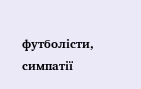футболісти, симпатії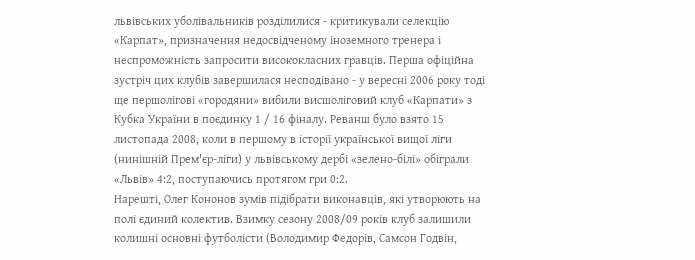львівських уболівальників розділилися - критикували селекцію «Карпат», призначення недосвідченому іноземного тренера і неспроможність запросити висококласних гравців. Перша офіційна зустріч цих клубів завершилася несподівано - у вересні 2006 року тоді ще першолігові «городяни» вибили висшоліговий клуб «Карпати» з Кубка України в поєдинку 1 / 16 фіналу. Реванш було взято 15 листопада 2008, коли в першому в історії української вищої ліги (нинішній Прем'єр-ліги) у львівському дербі «зелено-білі» обіграли «Львів» 4:2, поступаючись протягом гри 0:2.
Нарешті, Олег Кононов зумів підібрати виконавців, які утворюють на полі єдиний колектив. Взимку сезону 2008/09 років клуб залишили колишні основні футболісти (Володимир Федорів, Самсон Годвін,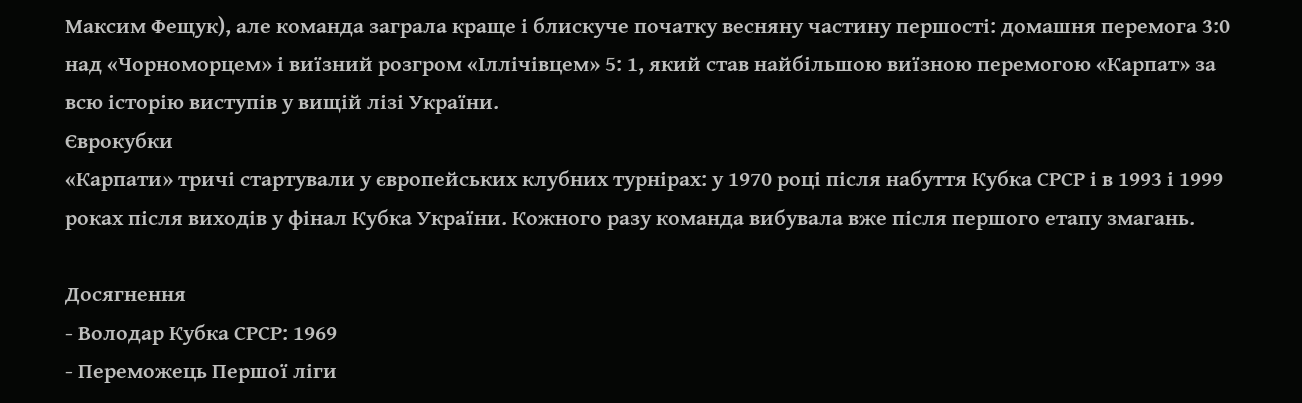Максим Фещук), але команда заграла краще і блискуче початку весняну частину першості: домашня перемога 3:0 над «Чорноморцем» і виїзний розгром «Іллічівцем» 5: 1, який став найбільшою виїзною перемогою «Карпат» за всю історію виступів у вищій лізі України.
Єврокубки
«Карпати» тричі стартували у європейських клубних турнірах: у 1970 році після набуття Кубка СРСР і в 1993 і 1999 роках після виходів у фінал Кубка України. Кожного разу команда вибувала вже після першого етапу змагань.

Досягнення
- Володар Кубка СРСР: 1969
- Переможець Першої ліги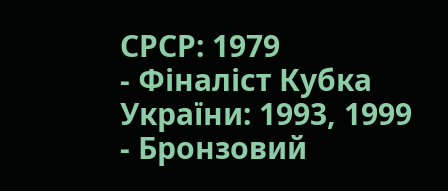СРСР: 1979
- Фіналіст Кубка України: 1993, 1999
- Бронзовий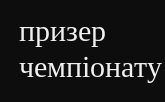призер чемпіонату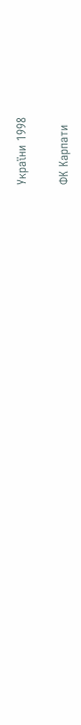України 1998


ФК Карпати